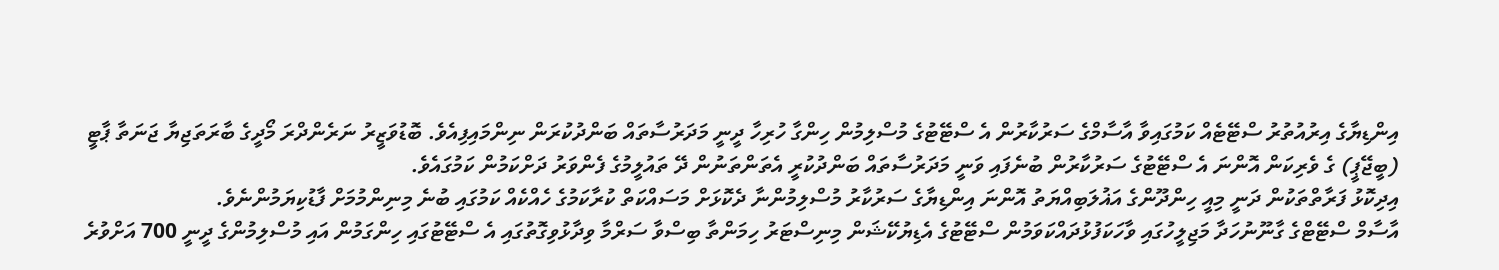އިންޑިޔާގެ އިރުއުތުރު ސްޓޭޓެއް ކަމުގައިވާ އާސާމްގެ ސަރުކާރުން އެ ސްޓޭޓުގެ މުސްލިމުން ހިންގާ ހުރިހާ ދީނީ މަދަރުސާތައް ބަންދުކުރަން ނިންމައިފިއެވެ. ބޮޑުވަޒީރު ނަރެންދްރަ މޯދީގެ ބާރަތަޖިޔާ ޖަނަތާ ޕާޓީ (ބީޖޭޕީ) ގެ ވެރިކަން އޮންނަ އެ ސްޓޭޓުގެ ސަރުކާރުން ބުނެފައި ވަނީ މަދަރުސާތައް ބަންދުކުރީ އެތަންތަނުން ދޭ ތައުލީމުގެ ފެންވަރު ދަށްކަމުން ކަމުގައެވެ.
އިދިކޮޅު ފަރާތްތަކުން ދަނީ މިއީ ހިންދޫންގެ އަޣުލަބިއްޔަތު އޮންނަ އިންޑިޔާގެ ސަރުކާރު މުސްލިމުންނާ ދެކޮޅަށް މަސައްކަތް ކުރާކަމުގެ ހެއްކެއް ކަމުގައި ބުނެ މިނިންމުމަށް ފާޑުކިޔަމުންނެވެ.
އާސާމް ސްޓޭޓްގެ ގާނޫނުހަދާ މަޖިލީހުގައި ވާހަކަފުޅުދައްކަވަމުން ސްޓޭޓުގެ އެޑިޔުކޭޝަން މިނިސްޓަރު ހިމަންތާ ބިސްވާ ސަރްމާ ވިދާޅުވިގޮތުގައި އެ ސްޓޭޓުގައި ހިންގަމުން އައި މުސްލިމުންގެ ދީނީ 700 އަށްވުރެ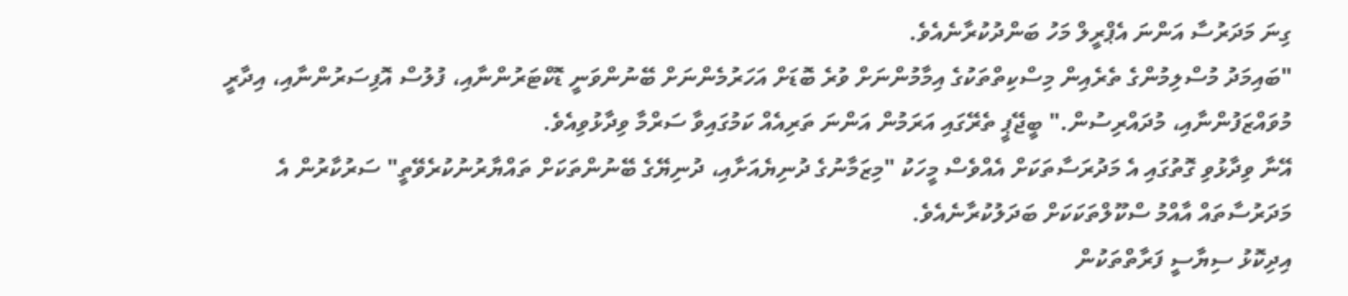ގިނަ މަދަރުސާ އަންނަ އެޕްރީލް މަހު ބަންދުކުރާނެއެވެ.
"ބައިމަދު މުސްލިމުންގެ ތެރެއިން މިސްކިތްތަކުގެ އިމާމުންނަށް ވުރެ ބޮޑަށް އަހަރުމެންނަށް ބޭނުންވަނީ ޑޮކްޓަރުންނާއި، ފުލުސް އޮފިސަރުންނާއި، އިދާރީ މުވައްޒަފުންނާއި، މުދައްރިސުން." ބީޖޭޕީ ތެރޭގައި އަރަމުން އަންނަ ތަރިއެއް ކަމުގައިވާ ސަރްމާ ވިދާޅުވިއެވެ.
އޭނާ ވިދާޅުވި ގޮތުގައި އެ މަދުރަސާތަކަށް އެއްވެސް މީހަކު "މިޒަމާނުގެ ދުނިޔެއަށާއި، ދުނިޔޭގެ ބޭނުންތަކަށް ތައްޔާރުނުކުރެވޭތީ" ސަރުކާރުން އެ މަދަރުސާތައް އާއްމު ސްކޫލްތަކަކަށް ބަދަލުކުރާނެއެވެ.
އިދިކޮޅު ސިޔާސީ ފަރާތްތަކުން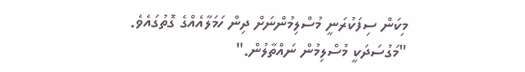މިކަން ސިފަކުރަނީ މުސްލިމުންނަށް ދިން ހަމަލާއެއްގެ ގޮތުގައެވެ.
"މަގުސަދަކީ މުސްލިމުން ނައްތާލުން."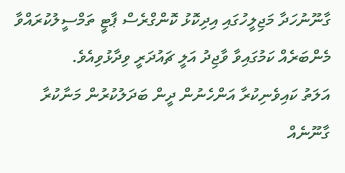ގާނޫނުހަދާ މަޖިލީހުގައި އިދިކޮޅު ކޮންގްރެސް ޕާޓީ ތަމްސީލުކުރައްވާ މެންބަރެއް ކަމުގައިވާ ވާޖިދު އަލީ ޗައުދަރީ ވިދާޅުވިއެވެ.
އަލަތު ކައިވެނިކުރާ އަންހެނުން ދީން ބަދަލުކުރުން މަނާކުރާ ގާނޫނެއް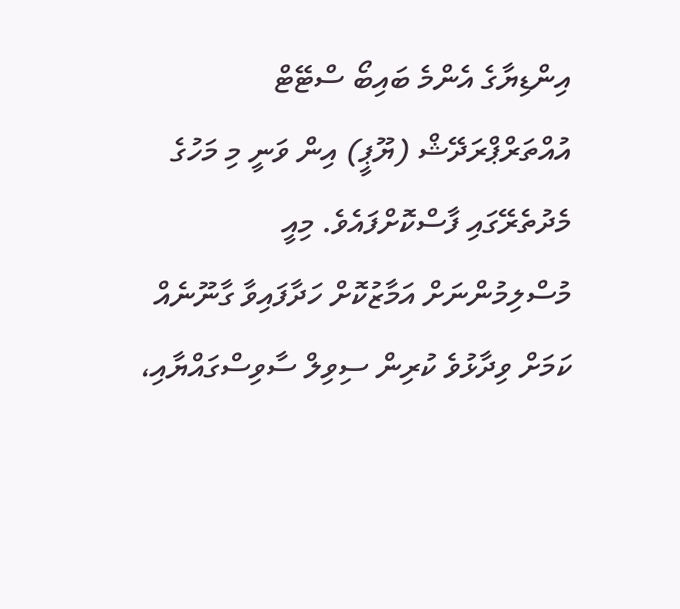އިންޑިޔާގެ އެންމެ ބައިބޯ ސްޓޭޓް އުއްތަރްޕްރަދޭޝް (ޔޫޕީ) އިން ވަނީ މި މަހުގެ މެދުތެރޭގައި ފާސްކޮށްފައެވެ. މިއީ މުސްލިމުންނަށް އަމާޒުކޮށް ހަދާފައިވާ ގާނޫނެއް ކަމަށް ވިދާޅުވެ ކުރިން ސިވިލް ސާވިސްގައްޔާއި،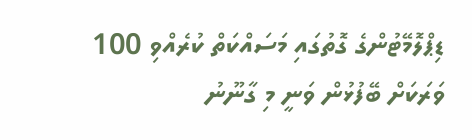ޑިޕްލޮމޭޓުންގެ ގޮތުގައި މަސައްކަތް ކުރެއްވި 100 ވަރަކަށް ބޭފުޅުން ވަނީ މި ގާނޫނު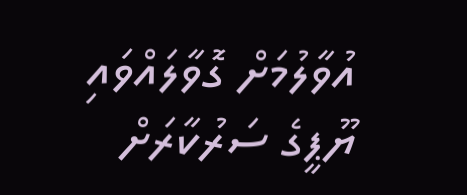އުވާލުމަށް ގޮވާލައްވައި ޔޫޕީގެ ސަރުކާރަށް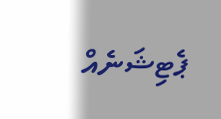ޕެޓިޝަނެއް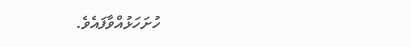ހުށަހަޅުއްވާފައެވެ.